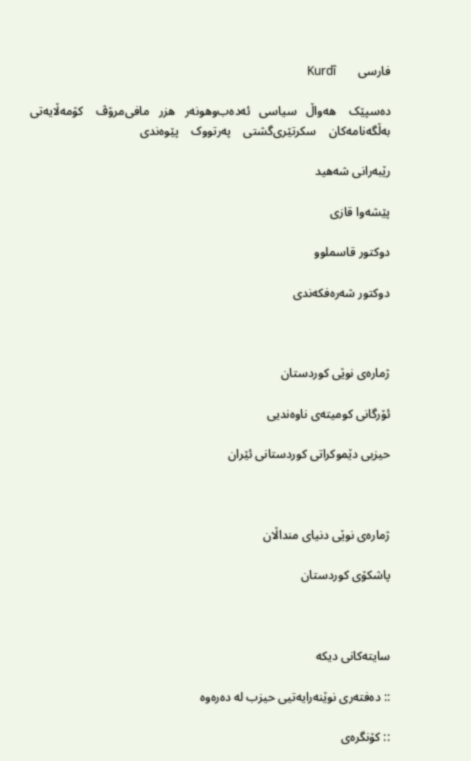فارسی       Kurdî

ده‌سپێک    هه‌واڵ   سیاسی   ئه‌ده‌ب‌وهونه‌ر   هزر   مافی‌مرۆڤ    کۆمه‌ڵایه‌تی   به‌ڵگه‌نامه‌کان    سکرتێری‌گشتی    په‌رتووک    پێوه‌ندی

رێبه‌رانی شه‌هید

پێشه‌وا قازی‌

دوكتور قاسملوو

دوكتور شه‌ره‌فکه‌ندی



ژماره‌ی نوێی كوردستان

ئۆرگانی كومیته‌ی ناوه‌ندیی

حیزبی دێموكراتی كوردستانی ئێران



ژماره‌ی نوێی دنیای منداڵان

پاشكۆی كوردستان



سایته‌کانی دیکه

:: ده‌فته‌ری نوێنه‌رایه‌تیی حیزب له ده‌ره‌وه

:: كۆنگره‌ی‌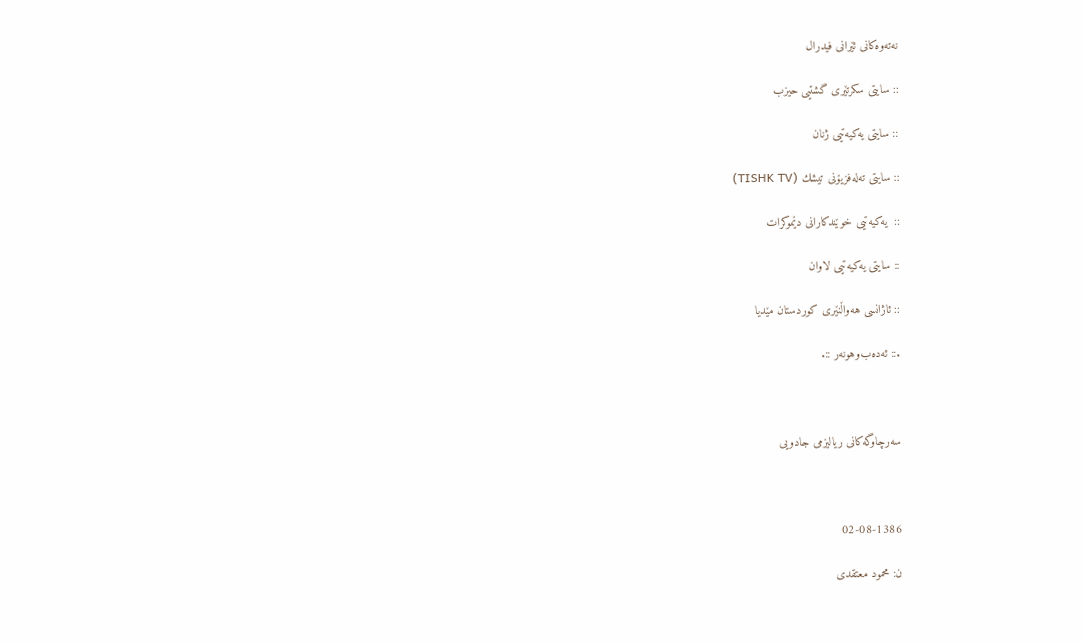نه‌ته‌وه‌كانی‌ ئێرانی‌ فیدرال

:: سایتی سکرتێری گشتیی حیزب

:: سایتی یه‌كیه‌تیی ژنان

:: سایتی ته‌له‌فزیۆنی‌ تیشك (TISHK TV)

::  یه‌كیه‌تیی‌ خوێندكارانی‌ دێموكرات

:: سایتی یه‌کیه‌تیی لاوان

:: ئاژانسی هه‌واڵنێری كوردستان مێدیا

.:: ئه‌ده‌ب‌وهونه‌ر ::.



سه‌رچاوگه‌كانی‌ ریالیزمی‌ جادویی



02-08-1386

ن: محمود معتقدی‌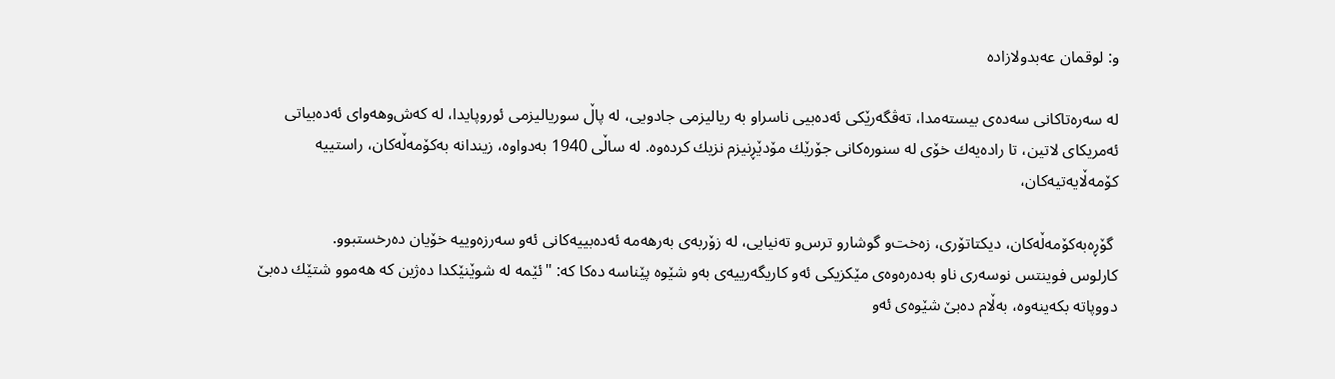و: لوقمان عه‌بدولازاده‌

له‌ سه‌ره‌تاكانی سه‌ده‌ی‌ بیسته‌مدا، ته‌ڤگه‌رێكی‌ ئه‌ده‌بیی ناسراو به‌ ریالیزمی‌ جادویی، له‌ پاڵ سوریالیزمی‌ ئوروپایدا، له‌ كه‌ش‌وهه‌وای ئه‌ده‌بیاتی‌ ئه‌مریكای لاتین، تا راده‌یه‌ك خۆی‌ له‌ سنوره‌كانی‌ جۆرێك مۆدێڕنیزم نزیك كرده‌وه‌. له‌ ساڵی‌ 1940 به‌دواوه‌، زیندانه‌ به‌كۆمه‌ڵه‌كان، راستییه‌ كۆمه‌ڵایه‌تیه‌كان،

 گۆڕه‌به‌كۆمه‌ڵه‌كان، دیكتاتۆری‌، زه‌خت‌و گوشار‌و ترس‌و ته‌نیایی، له‌ زۆربه‌ی‌ به‌رهه‌مه‌ ئه‌ده‌بییه‌كانی‌ ئه‌و سه‌رزه‌وییه‌ خۆیان ده‌رخستبوو.
كارلوس فوینتس نوسه‌ری‌ ناو به‌ده‌ره‌وه‌ی‌ مێكزیكی‌ ئه‌و كاریگه‌رییه‌ی‌ به‌و شێوه‌ پێناسه‌ ده‌كا كه‌: "ئێمه‌ له‌ شوێنێكدا ده‌ژین كه‌ هه‌موو شتێك ده‌بێ دووپاته‌ بكه‌ینه‌وه‌، به‌ڵام ده‌بێ شێوه‌ی‌ ئه‌و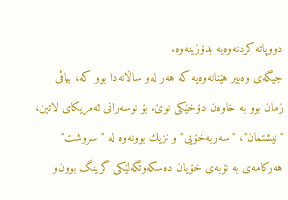دووپاته‌ كردنه‌وه‌یه‌ بدۆزینه‌وه‌.
جیگه‌ی‌ وه‌بیر هێنانه‌وه‌یه‌ كه‌ هه‌ر له‌و ساڵانه‌دا بوو كه‌، بیاڤی‌ زمان بوو به‌ خاوه‌ن دۆخێكی‌ نوێ. بۆ نوسه‌رانی‌ ئه‌مریكای‌ لاتین، "نیشتمان"، "سه‌ربه‌خۆیی"و نزیك بوونه‌وه‌ له‌ "سروشت" هه‌ركامه‌ی‌ به‌ نۆبه‌ی‌ خۆیان ده‌سكه‌وتگه‌لێكی‌ گرینگ بوون‌و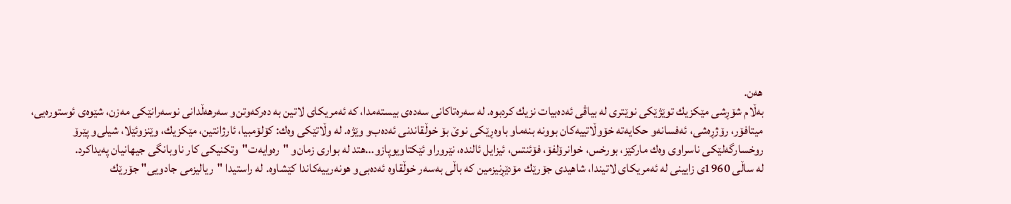هه‌ن.
به‌ڵام شۆڕشی‌ مێكزیك توێژێكی‌ نوێتری‌ له‌ بیاڤی‌ ئه‌ده‌بیات نزیك كردبوه‌. له‌ سه‌ره‌تاكانی‌ سه‌ده‌ی‌ بیسته‌مدا، كه‌ ئه‌مریكای‌ لاتین به‌ ده‌ركه‌وتن‌و سه‌رهه‌ڵدانی‌ نوسه‌رانێكی‌ مه‌زن، شێوه‌ی‌ ئوستوره‌یی، میتافۆر، رۆژڕه‌شی‌، ئه‌فسانه‌‌و حكایه‌ته‌ خۆوڵاتییه‌كان بوونه‌ بنه‌ما‌و باوه‌ڕێكی‌ نوێ بۆ خوڵقاندنی‌ ئه‌ده‌ب‌و وێژه‌. له‌ وڵاتێكی‌ وه‌ك: كۆلۆمبیا، ئارژانتین، مێكزیك، وێنزوئێلا، شیلی‌‌و پێرۆ روخسارگه‌لێكی‌ ناسراوی‌ وه‌ك ماركێز، بورخس، خوانرۆلفۆ، فۆئنتس، ئیزایل ئالنده‌، نێرورا‌و ئێكتاویوپاز‌و...هتد له‌ بواری‌ زمان‌و "ره‌وایه‌ت"وتكنیكی‌ كار ناوبانگی‌ جیهانیان په‌یداكرد.
له‌ ساڵی‌ 1960ی‌ زایینی‌ له‌ ئه‌مریكای‌ لاتیندا، شاهیدی‌ جۆرێك مۆدێڕنیزمین كه‌ باڵی‌ به‌سه‌ر خوڵقاوه‌ ئه‌ده‌بی‌‌و هونه‌رییه‌كاندا كێشاوه‌. له‌ راستیدا "ریالیزمی‌ جادویی" جۆرێك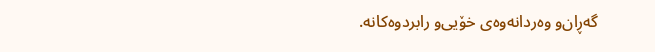گه‌ڕان‌و وه‌ردانه‌وه‌ی‌ خۆیی‌و رابردوه‌كانه‌.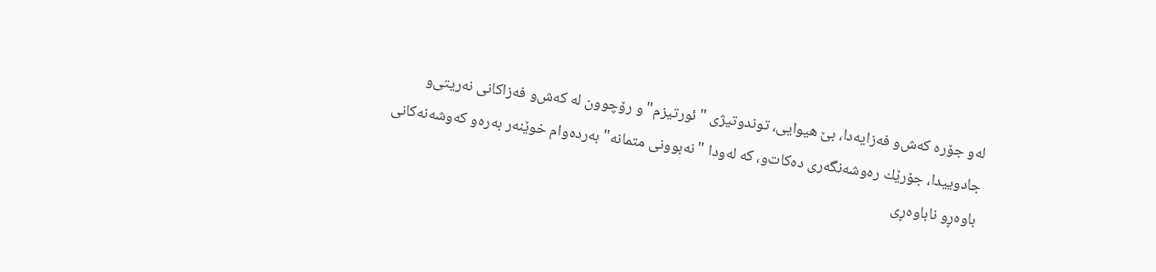له‌و جۆره‌ كه‌ش‌و فه‌زایه‌دا، بێ‌ هیوایی، توندوتیژی‌ "ئورتیزم"و رۆچوون له‌ كه‌ش‌و فه‌زاكانی‌ نه‌ریتی‌‌و جادوییدا، جۆرێك ره‌وشه‌نگه‌ری‌ ده‌كات‌و، كه‌ له‌ودا "نه‌بوونی‌ متمانه‌" به‌رده‌وام خوێنه‌ر به‌ره‌و كه‌وشه‌نه‌كانی‌ باوه‌ڕ‌و ناباوه‌ڕی‌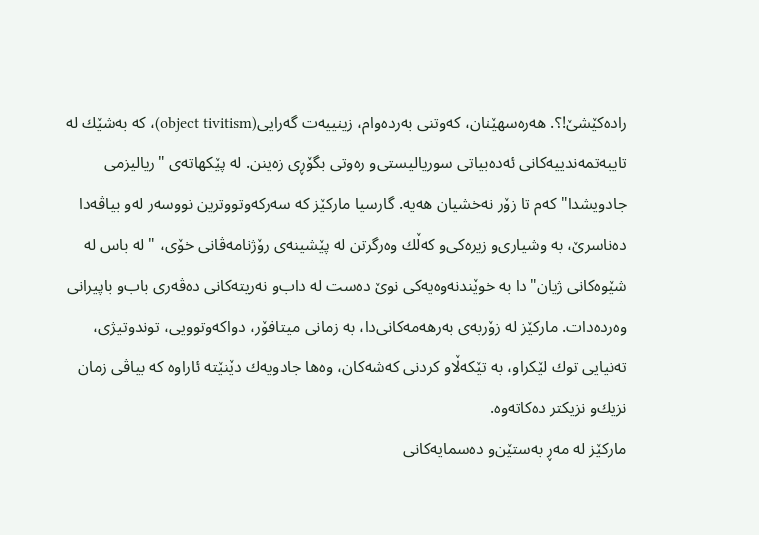راده‌كێشێ!؟. هه‌ره‌سهێنان، كه‌وتنی‌ به‌رده‌وام، زینییه‌ت گه‌رایی(object tivitism)، كه‌ به‌شێك له‌ تایبه‌تمه‌ندییه‌كانی‌ ئه‌ده‌بیاتی‌ سوریالیستی‌‌و ره‌وتی‌ بگۆڕی‌ زه‌ینن. له‌ پێكهاته‌ی‌ "ریالیزمی‌ جادویشدا" كه‌م تا زۆر نه‌خشیان هه‌یه‌. گارسیا ماركێز كه‌ سه‌ركه‌وتووترین نووسه‌ر له‌و بیاڤه‌دا ده‌ناسرێ‌، به‌ وشیاری‌‌و زیره‌كی‌‌و كه‌ڵك وه‌رگرتن له‌ پێشینه‌ی‌ رۆژنامه‌ڤانی‌ خۆی‌، "له‌ باس له‌ شێوه‌كانی‌ ژیان"دا به‌ خوێندنه‌وه‌یه‌كی‌ نوێ‌ ده‌ست له‌ داب‌و نه‌ریته‌كانی‌ ده‌ڤه‌ری‌ باب‌و باپیرانی‌ وه‌رده‌دات. ماركێز له‌ زۆربه‌ی‌ به‌رهه‌مه‌كانی‌دا، به‌ زمانی‌ میتافۆر، دواكه‌وتوویی، توند‌وتیژی‌، ته‌نیایی توك لێكراو، به‌ تێكه‌ڵاو كردنی‌ كه‌شه‌كان، وه‌ها جادویه‌ك دێنێته‌ ئاراوه‌ كه‌ بیاڤی‌ زمان نزیك‌و نزیكتر ده‌كاته‌وه‌.
ماركێز له‌ مه‌ڕ به‌ستێن‌و ده‌سمایه‌كانی‌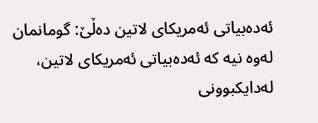ئه‌ده‌بیاتی‌ ئه‌مریكای‌ لاتین ده‌ڵێ‌: گومانمان له‌وه‌ نیه‌ كه‌ ئه‌ده‌بیاتی‌ ئه‌مریكای‌ لاتین، له‌دایكبوونی‌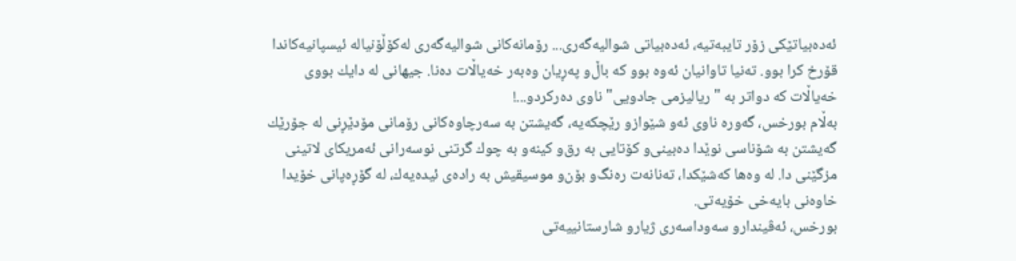ئه‌ده‌بیاتێكی‌ زۆر تایبه‌تیه‌، ئه‌ده‌بیاتی‌ شوالیه‌گه‌ری‌... رۆمانه‌كانی‌ شوالیه‌گه‌ری‌ له‌كۆڵۆنیاله‌ ئیسپانیه‌كاندا قۆرخ كرا بوو. ته‌نیا تاوانیان ئه‌وه‌ بوو كه‌ باڵ‌و په‌ڕیان وه‌به‌ر خه‌یاڵات ده‌نا. جیهانی‌ له‌ دایك بووی‌ خه‌یاڵات كه‌ دواتر به‌ "ریالیزمی‌ جادویی" ناوی‌ ده‌ركردو...!
به‌ڵام بورخس، گه‌وره‌ ناوی‌ ئه‌و شێواز‌و رێچكه‌یه‌، گه‌یشتن به‌ سه‌رچاوه‌كانی‌ رۆمانی‌ مۆدێڕنی‌ له‌ جۆرێك گه‌یشتن به‌ شۆناسی‌ نوێدا ده‌بینی‌‌و كۆتایی به‌ رق‌و كینه‌‌و به‌ چوك گرتنی نوسه‌رانی‌ ئه‌مریكای‌ لاتینی‌ مزگێنی‌ دا. له‌ وه‌ها كه‌شێكدا، ته‌نانه‌ت ره‌نگ‌و بۆن‌و موسیقیش به‌ راده‌ی ئیده‌یه‌ك، له‌ گۆڕه‌پانی‌ خۆیدا خاوه‌نی‌ بایه‌خی‌ خۆیه‌تی‌.
بورخس، ئه‌ڤیندار‌و سه‌وداسه‌ری‌ ژیار‌و شارستانییه‌تی‌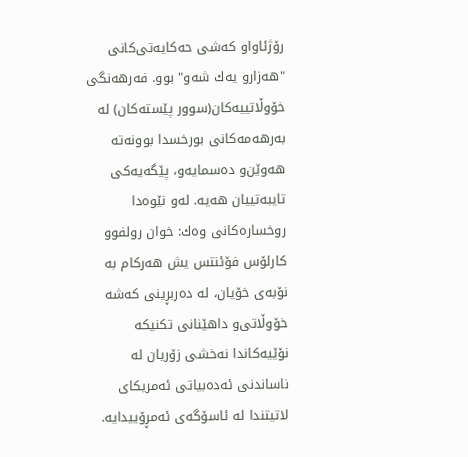رۆژئاوا‌و كه‌شی‌ حه‌كایه‌تی‌كانی‌ "هه‌زار‌و یه‌ك شه‌و" بوو. فه‌رهه‌نگی‌ خۆوڵاتییه‌كان(سوور پێسته‌كان) له‌ به‌رهه‌مه‌كانی‌ بورخسدا بوونه‌ته‌ هه‌وێن‌و ده‌سمایه‌‌و، پێگه‌یه‌كی‌ تایبه‌تییان هه‌یه‌. له‌و نێوه‌دا روخساره‌كانی‌ وه‌ك: خوان رولفو‌و كارلۆس فۆئنتس یش هه‌ركام به‌ نۆبه‌ی‌ خۆیان، له‌ ده‌ربڕینی‌ كه‌شه‌ خۆوڵاتی‌‌و داهێنانی‌ تكنیكه‌ نۆێیه‌كاندا نه‌خشی‌ زۆریان له‌ ناساندنی‌ ئه‌ده‌بیاتی‌ ئه‌مریكای‌ لاتیتندا له‌ ئاسۆگه‌ی‌ ئه‌مڕۆییدایه‌.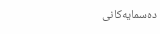ده‌سمایه‌كانی‌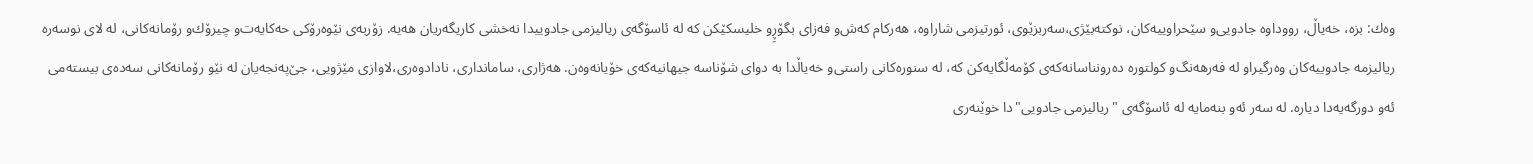وه‌ك: بزه‌، خه‌یاڵ، رووداوه‌ جادویی‌‌و سێحراوییه‌كان، نوكته‌بێژی‌،سه‌ربزێوی‌، ئورتیزمی‌ شاراوه‌، هه‌ركام كه‌ش‌و فه‌زای بگۆڕِ‌و خلیسكێكن كه‌ له‌ ئاسۆگه‌ی‌ ریالیزمی‌ جادوییدا نه‌خشی‌ كاریگه‌ریان هه‌یه‌. زۆربه‌ی‌ نێوه‌رۆكی‌ حه‌كایه‌ت‌و چیرۆك‌و رۆمانه‌كانی‌، له‌ لای‌ نوسه‌ره‌ ریالیزمه‌ جادوییه‌كان وه‌رگیراو له‌ فه‌رهه‌نگ‌و كولتوره‌ ده‌رونناسانه‌كه‌ی‌ كۆمه‌ڵگایه‌كن كه‌، له‌ سنوره‌كانی‌ راستی‌‌و خه‌یاڵدا به‌ دوای‌ شۆناسه‌ جیهانیه‌كه‌ی‌ خۆیانه‌وه‌ن. هه‌ژاری‌، سامانداری‌، نادادوه‌ری‌،لاوازی‌ مێژویی، جێ‌په‌نجه‌یان له‌ نێو رۆمانه‌كانی‌ سه‌ده‌ی‌ بیسته‌می‌ ئه‌و دورگه‌یه‌دا دیاره‌. له‌ سه‌ر ئه‌و بنه‌مایه‌ له‌ ئاسۆگه‌ی‌ "ریالیزمی‌ جادویی"دا خوێنه‌ری‌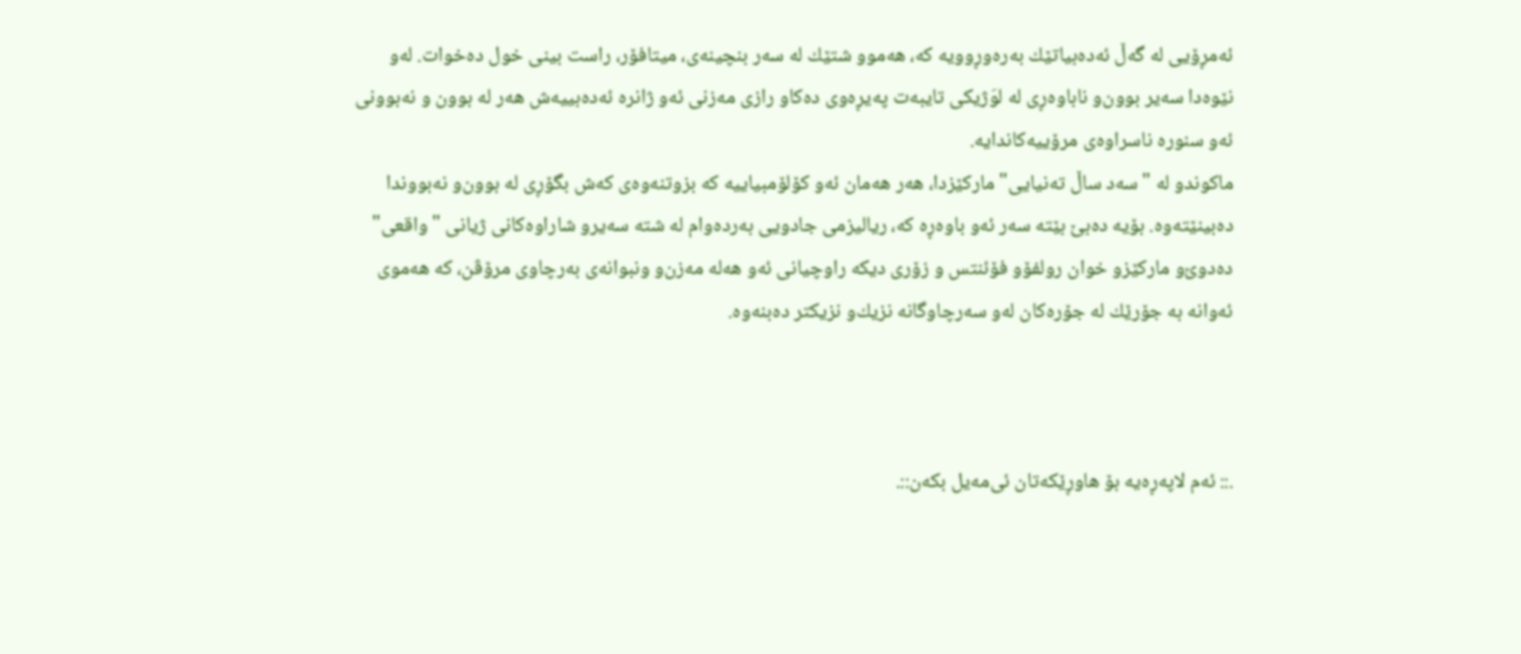ئه‌مڕۆیی له‌ گه‌ڵ ئه‌ده‌بیاتێك به‌ره‌وڕوویه‌ كه‌، هه‌موو شتێك له‌ سه‌ر بنچینه‌ی‌، میتافۆر، راست بینی‌ خول ده‌خوات. له‌و نێوه‌دا سه‌یر بوون‌و ناباوه‌ڕی‌ له‌ لوَژیكی‌ تایبه‌ت په‌یڕه‌وی‌ ده‌كا‌و رازی‌ مه‌زنی‌ ئه‌و ژانره‌ ئه‌ده‌بییه‌ش هه‌ر له‌ بوون و نه‌بوونی‌ ئه‌و سنوره‌ ناسراوه‌ی‌ مرۆییه‌كاندایه‌.
ماكوندو له‌ "سه‌د ساڵ ته‌نیایی" ماركێزدا، هه‌ر هه‌مان ئه‌و كۆلۆمبیاییه‌ كه‌ بزوتنه‌وه‌ی‌ كه‌ش بگۆڕی‌ له‌ بوون‌و نه‌بووندا ده‌بینێته‌وه‌. بۆیه‌ ده‌بێ‌ بێته‌ سه‌ر ئه‌و باوه‌ڕه‌ كه‌، ریالیزمی‌ جادویی به‌رده‌وام له‌ شته‌ سه‌یر‌و شاراوه‌كانی‌ ژیانی‌ "واقعی‌" ده‌دوێ‌‌و ماركێز‌و خوان رولفۆ‌و فۆئنتس و زۆری‌ دیكه‌ راوچیانی‌ ئه‌و هه‌له‌ مه‌زن‌و ونبوانه‌ی‌ به‌رچاوی‌ مرۆڤن، كه‌ هه‌موی‌ ئه‌وانه‌ به‌ جۆرێك له‌ جۆره‌كان له‌و سه‌رچاوگانه‌ نزیك‌و نزیكتر ده‌بنه‌وه‌.



.:: ئه‌م لاپه‌ڕه‌یه بۆ هاوڕێکه‌تان ئی‌مه‌یل بکه‌ن::.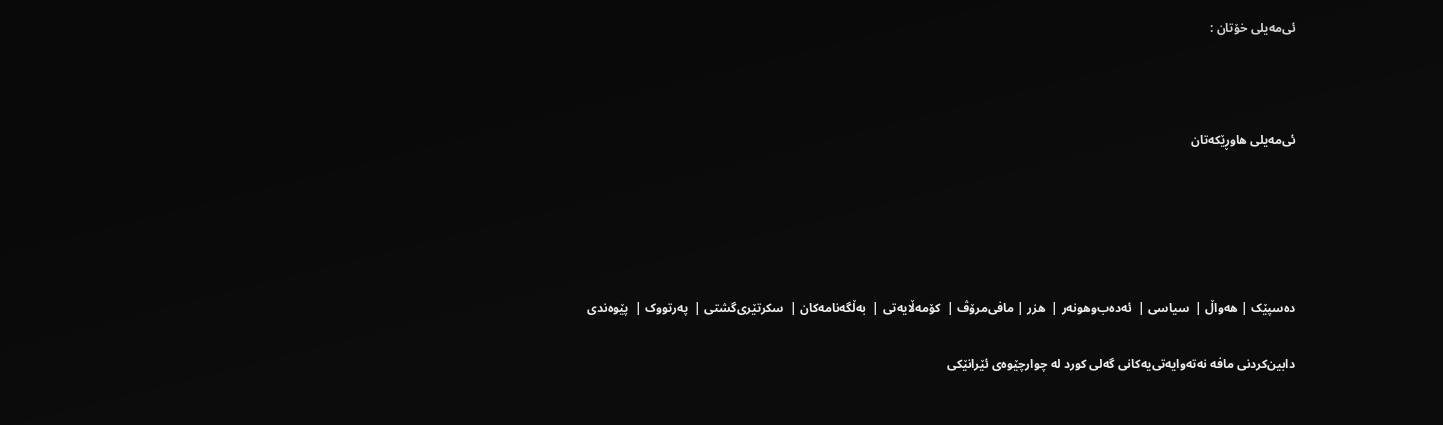ئی‌مه‌یلی خۆتان :



ئی‌مه‌یلی هاوڕێکه‌تان





ده‌سپێک | هه‌واڵ |  سیاسی |  ئه‌ده‌ب‌وهونه‌ر |  هزر | مافی‌مرۆڤ |  کۆمه‌ڵایه‌تی |  به‌ڵگه‌نامه‌کان |  سکرتێری‌گشتی |  په‌رتووک |  پێوه‌ندی

دابین‌كردنی‌ مافه‌ نه‌ته‌وایه‌تی‌یه‌کانی گه‌لی‌ كورد له‌ چوارچێوه‌ی ئێرانێکی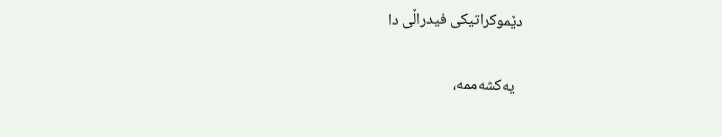دێموكراتیكی‌ فیدراڵی‌ دا

  یه‌کشه‌ممه،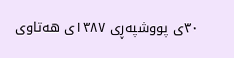۳۰‌ی پوو‌شپه‌ڕی ۱۳۸۷ی هه‌تاوی